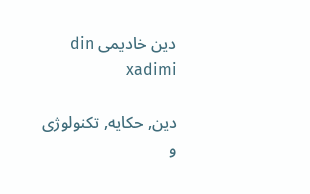دین خادیمی din xadimi

دین, حکایه, تکنولوژی و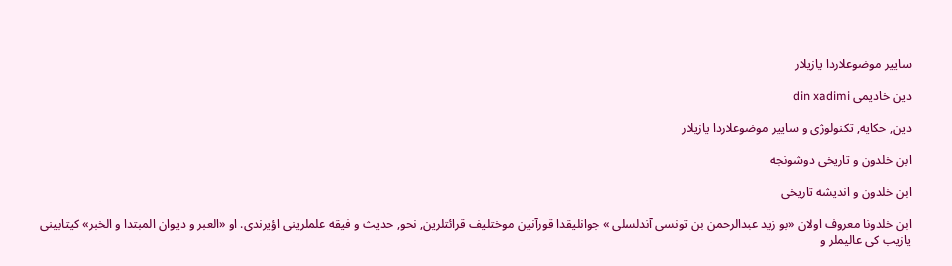ساییر موضوعلاردا یازیلار

دین خادیمی din xadimi

دین, حکایه, تکنولوژی و ساییر موضوعلاردا یازیلار

ابن خلدون و تاریخی دوشونجه

ابن خلدون و اندیشه تاریخی

ابن خلدونا معروف اولان «بو زید عبدالرحمن بن تونسی آندلسلی » جوانلیقدا قورآنین موختلیف قرائتلرین, نحو, حدیث و فیقه علملرینی اؤیرندی. او «العبر و دیوان المبتدا و الخبر» کیتابینی یازیب کی عالیملر و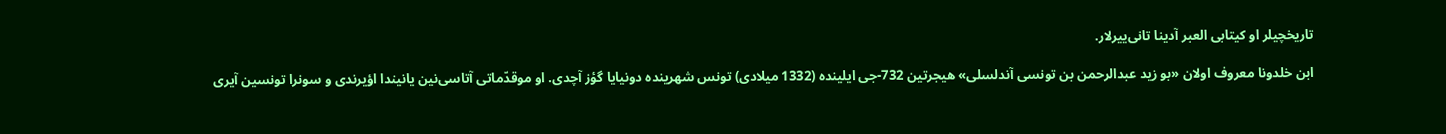تاریخچیلر او کیتابی العبر آدینا تانی‌ییرلار.

ابن خلدونا معروف اولان «بو زید عبدالرحمن بن تونسی آندلسلی» هیجرتین 732-جی ایلینده (1332 میلادی) تونس شهرینده دونیایا گؤز آچدی. او موقدّماتی آتاسی‌نین یانیندا اؤیرندی و سونرا تونسین آیری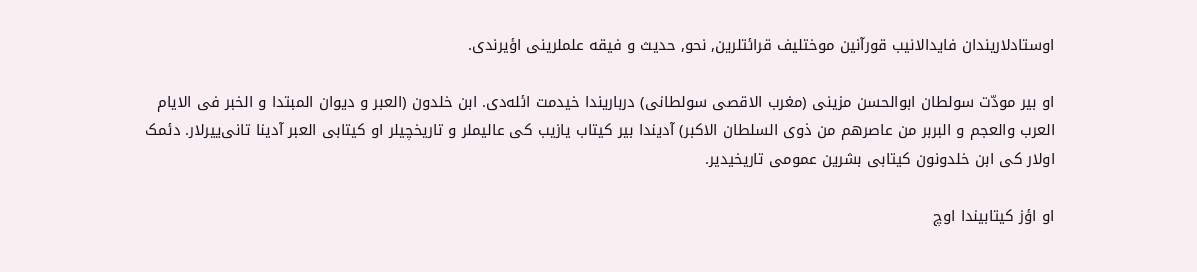اوستادلاریندان فایدالانیب قورآنین موختلیف قرائتلرین, نحو, حدیث و فیقه علملرینی اؤیرندی.

او بیر مودّت‌ سولطان ابوالحسن مزینی (مغرب الاقصی سولطانی) درباریندا خیدمت ائله‌دی. ابن خلدون (العبر و دیوان المبتدا و الخبر فی الایام العرب والعجم و البربر من عاصرهم من ذوی السلطان الاکبر) آدیندا بیر کیتاب یازیب کی عالیملر و تاریخچیلر او کیتابی العبر آدینا تانی‌ییرلار. دئمک اولار کی ابن خلدونون کیتابی بشرین عمومی تاریخیدیر.

او اؤز کیتابیندا اوچ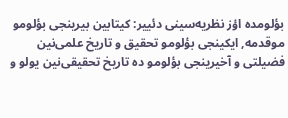بؤلومده اؤز نظریه‌سینی دئییر: کیتابین بیرینجی بؤلومو موقدمه‌, ایکینجی بؤلومو تحقیق و تاریخ علمی‌نین فضیلتی و آخیرینجی بؤلومو‌ ده تاریخ تحقیقی‌نین یولو و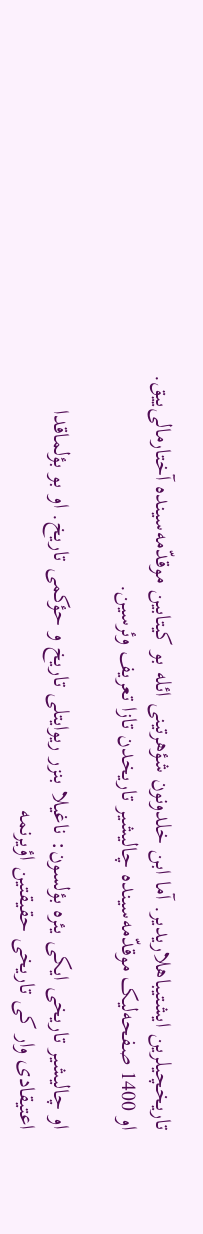تاریخچیلرین ایشتیباهلاریدیر. آما ابن خلدونون شؤهرتینی ائله بو کیتابین موقدّمه‌سینده آختارمالی‌ییق. او 1400 صفحه‌لیک موقدّمه‌سینده چالیشیر تاریخدن تازا تعریف وئرسین.

او چالیشیر تاریخی ایکی یئره بؤلسون: ناغیلا بنزر ریوایتلی تاریخ و حؤکمی تاریخ. او بو بؤلماقدا اعتیقادی وار کی تاریخی حقیقتین اؤیرنمه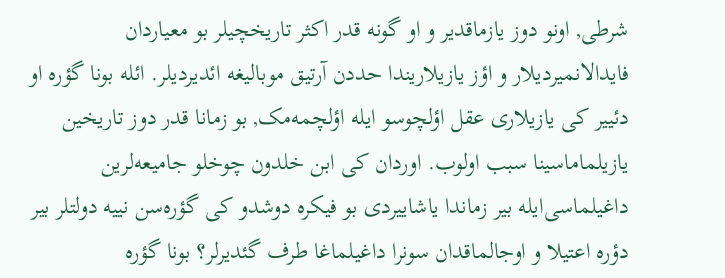شرطی, اونو دوز یازماقدیر و او گونه‌ قدر اکثر تاریخچیلر بو معیاردان فایدالانمیردیلار و اؤز یازیلاریندا حددن آرتیق موبالیغه ائدیردیلر. ائله بونا گؤره او دئییر کی یازیلاری عقل اؤلچوسو ایله اؤلچمه‌مک, بو زمانا قدر دوز تاریخین یازیلماماسینا سبب اولوب. اوردان کی ابن خلدون چوخلو جامیعه‌لرین داغیلماسی‌ایله بیر زماندا یاشاییردی بو فیکره دوشدو کی گؤره‌سن نییه دولتلر بیر دؤره اعتیلا و اوجالماقدان سونرا داغیلماغا طرف گئدیرلر؟ بونا گؤره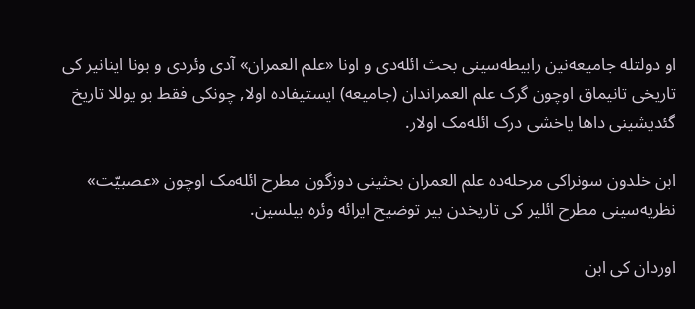او دولتله جامیعه‌نین رابیطه‌سینی بحث ائله‌دی و اونا «علم العمران» آدی وئردی و بونا اینانیر کی تاریخی تانیماق اوچون گرک علم العمراندان (جامیعه) ایستیفاده اولا, چونکی فقط بو یوللا تاریخ گئدیشینی داها یاخشی درک ائله‌مک اولار.

ابن خلدون سونراکی مرحله‌ده علم العمران بحثینی دوزگون مطرح ائله‌مک اوچون «عصبیّت» نظریه‌سینی مطرح ائلیر کی تاریخدن بیر توضیح ایرائه وئره بیلسین.

اوردان کی ابن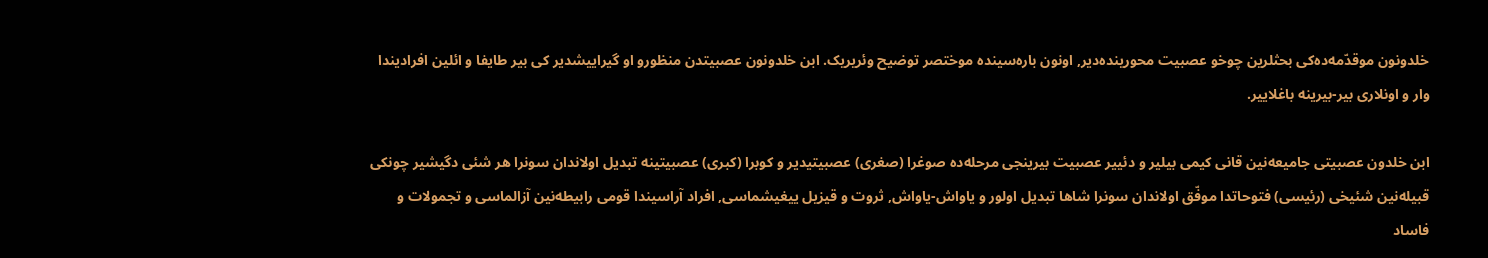خلدونون موقدّمه‌ده‌کی بحثلرین چوخو عصبیت محورینده‌دیر, اونون باره‌سینده موختصر توضیح وئریریک. ابن خلدونون عصبیتدن منظورو او گیراییشدیر کی بیر طایفا و ائلین افرادیندا وار و اونلاری بیر-بیرینه باغلاییر.

ابن خلدون عصبیتی جامیعه‌نین قانی کیمی بیلیر و دئییر عصبیت بیرینجی مرحله‌ده صوغرا (صغری) عصبیتیدیر و کوبرا (کبری) عصبیتینه تبدیل اولاندان سونرا هر شئی دگیشیر چونکی قبیله‌نین شئیخی (رئیسی) فتوحاتدا موفّق اولاندان سونرا شاها تبدیل اولور و یاواش-یاواش, ثروت و قیزیل ییغیشماسی, افراد آراسیندا قومی رابیطه‌نین آزالماسی و تجمولات و فاساد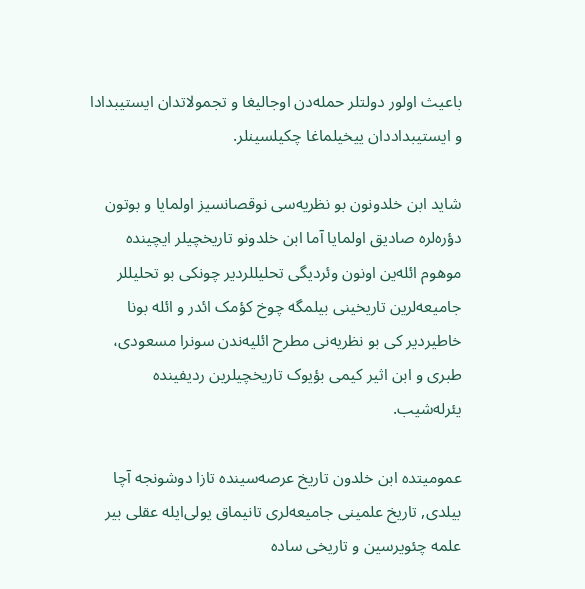باعیث اولور دولتلر حمله‌دن اوجالیغا و تجمولاتدان ایستیبدادا و ایستیبداددان ییخیلماغا چکیلسینلر.

شاید ابن خلدونون بو نظریه‌سی نوقصانسیز اولمایا و بوتون دؤره‌لره صادیق اولمایا آما ابن خلدونو تاریخچیلر ایچینده موهوم ائله‌ین اونون وئردیگی تحلیللردیر چونکی بو تحلیللر جامیعه‌لرین تاریخینی بیلمگه چوخ کؤمک ائدر و ائله بونا خاطیردیر کی بو نظریه‌نی مطرح ائلیه‌ندن سونرا مسعودی، طبری و ابن اثیر کیمی بؤیوک تاریخچیلرین ردیفینده یئرله‌شیب.

عمومیتده ابن خلدون تاریخ عرصه‌سینده تازا دوشونجه آچا بیلدی, تاریخ علمینی جامیعه‌لری تانیماق یولی‌ایله عقلی بیر علمه چئویرسین و تاریخی ساده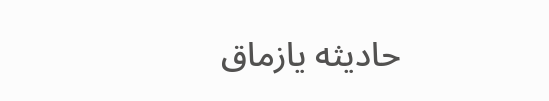حادیثه یازماق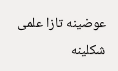عوضینه تازا علمی شکلینه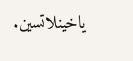یاخینلاتسین.